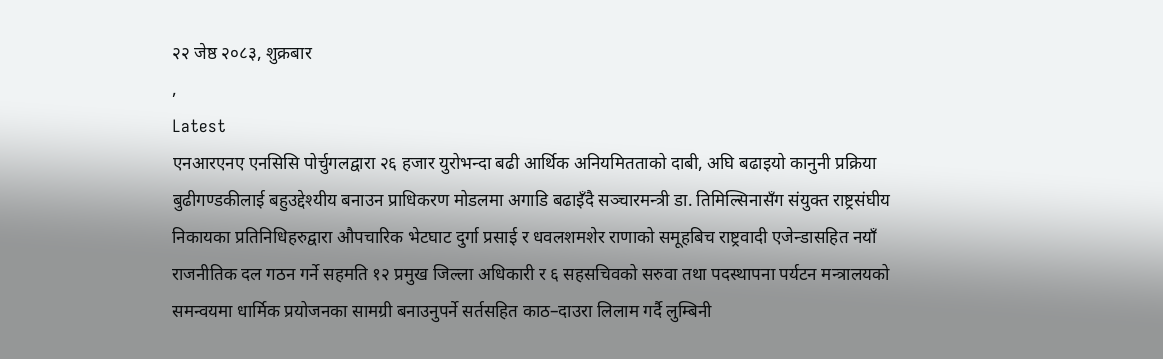२२ जेष्ठ २०८३, शुक्रबार
,
Latest
एनआरएनए एनसिसि पोर्चुगलद्वारा २६ हजार युरोभन्दा बढी आर्थिक अनियमितताको दाबी, अघि बढाइयो कानुनी प्रक्रिया बुढीगण्डकीलाई बहुउद्देश्यीय बनाउन प्राधिकरण मोडलमा अगाडि बढाइँदै सञ्चारमन्त्री डा. तिमिल्सिनासँग संयुक्त राष्ट्रसंघीय निकायका प्रतिनिधिहरुद्वारा औपचारिक भेटघाट दुर्गा प्रसाई र धवलशमशेर राणाको समूहबिच राष्ट्रवादी एजेन्डासहित नयाँ राजनीतिक दल गठन गर्ने सहमति १२ प्रमुख जिल्ला अधिकारी र ६ सहसचिवको सरुवा तथा पदस्थापना पर्यटन मन्त्रालयको समन्वयमा धार्मिक प्रयोजनका सामग्री बनाउनुपर्ने सर्तसहित काठ–दाउरा लिलाम गर्दै लुम्बिनी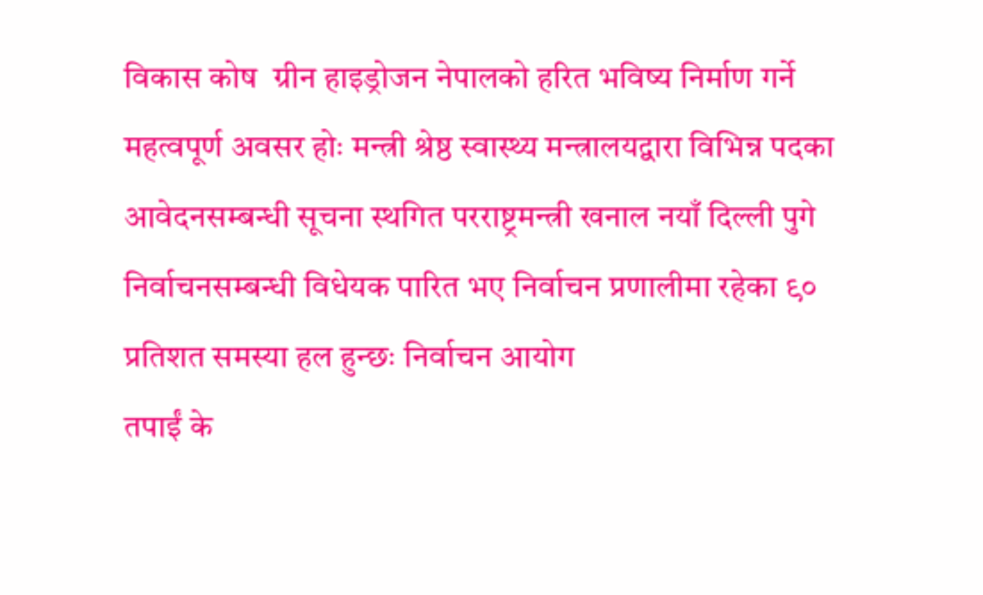विकास कोष  ग्रीन हाइड्रोजन नेपालको हरित भविष्य निर्माण गर्ने महत्वपूर्ण अवसर होः मन्त्री श्रेष्ठ स्वास्थ्य मन्त्रालयद्वारा विभिन्न पदका आवेदनसम्बन्धी सूचना स्थगित परराष्ट्रमन्त्री खनाल नयाँ दिल्ली पुगे निर्वाचनसम्बन्धी विधेयक पारित भए निर्वाचन प्रणालीमा रहेका ९० प्रतिशत समस्या हल हुन्छः निर्वाचन आयोग
तपाईं के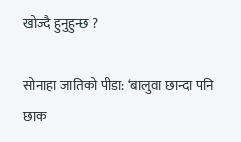खोज्दै हुनुहुन्छ ?

सोनाहा जातिको पीडा: ‘बालुवा छान्दा पनि छाक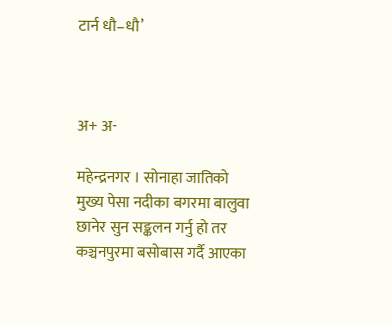टार्न धौ–धौ’



अ+ अ-

महेन्द्रनगर । सोनाहा जातिको मुख्य पेसा नदीका बगरमा बालुवा छानेर सुन सङ्कलन गर्नु हो तर कञ्चनपुरमा बसोबास गर्दै आएका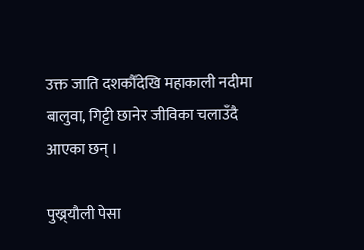उक्त जाति दशकौँदेखि महाकाली नदीमा बालुवा, गिट्टी छानेर जीविका चलाउँदै आएका छन् ।

पुख्र्यौली पेसा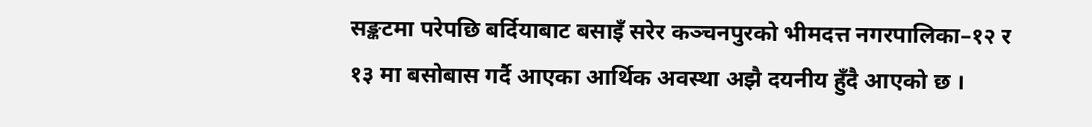सङ्कटमा परेपछि बर्दियाबाट बसाइँ सरेर कञ्चनपुरको भीमदत्त नगरपालिका–१२ र १३ मा बसोबास गर्दै आएका आर्थिक अवस्था अझै दयनीय हुँदै आएको छ ।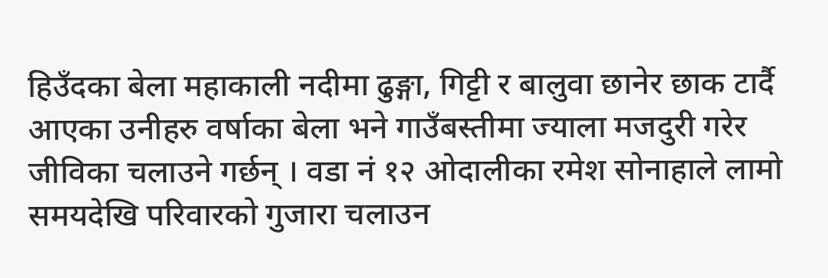हिउँदका बेला महाकाली नदीमा ढुङ्गा, गिट्टी र बालुवा छानेर छाक टार्दै आएका उनीहरु वर्षाका बेला भने गाउँबस्तीमा ज्याला मजदुरी गरेर जीविका चलाउने गर्छन् । वडा नं १२ ओदालीका रमेश सोनाहाले लामो समयदेखि परिवारको गुजारा चलाउन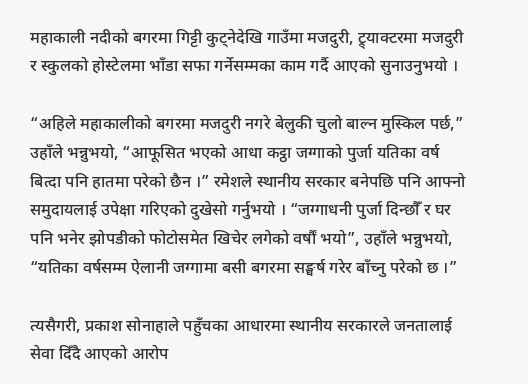महाकाली नदीको बगरमा गिट्टी कुट्नेदेखि गाउँमा मजदुरी, ट्र्याक्टरमा मजदुरी र स्कुलको होस्टेलमा भाँडा सफा गर्नेसम्मका काम गर्दै आएको सुनाउनुभयो ।

“अहिले महाकालीको बगरमा मजदुरी नगरे बेलुकी चुलो बाल्न मुस्किल पर्छ,” उहाँले भन्नुभयो, “आफूसित भएको आधा कट्ठा जग्गाको पुर्जा यतिका वर्ष बित्दा पनि हातमा परेको छैन ।” रमेशले स्थानीय सरकार बनेपछि पनि आफ्नो समुदायलाई उपेक्षा गरिएको दुखेसो गर्नुभयो । “जग्गाधनी पुर्जा दिन्छौँ र घर पनि भनेर झोपडीको फोटोसमेत खिचेर लगेको वर्षौं भयो”, उहाँले भन्नुभयो, “यतिका वर्षसम्म ऐलानी जग्गामा बसी बगरमा सङ्घर्ष गरेर बाँच्नु परेको छ ।”

त्यसैगरी, प्रकाश सोनाहाले पहुँचका आधारमा स्थानीय सरकारले जनतालाई सेवा दिँदै आएको आरोप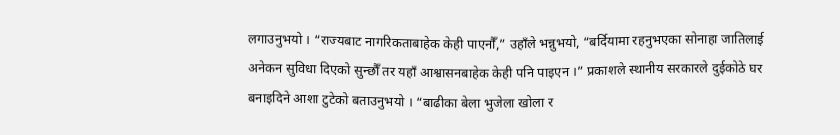लगाउनुभयो । “राज्यबाट नागरिकताबाहेक केही पाएनौँ,” उहाँले भन्नुभयो, “बर्दियामा रहनुभएका सोनाहा जातिलाई अनेकन सुविधा दिएको सुन्छौँ तर यहाँ आश्वासनबाहेक केही पनि पाइएन ।” प्रकाशले स्थानीय सरकारले दुईकोठे घर बनाइदिने आशा टुटेको बताउनुभयो । “बाढीका बेला भुजेला खोला र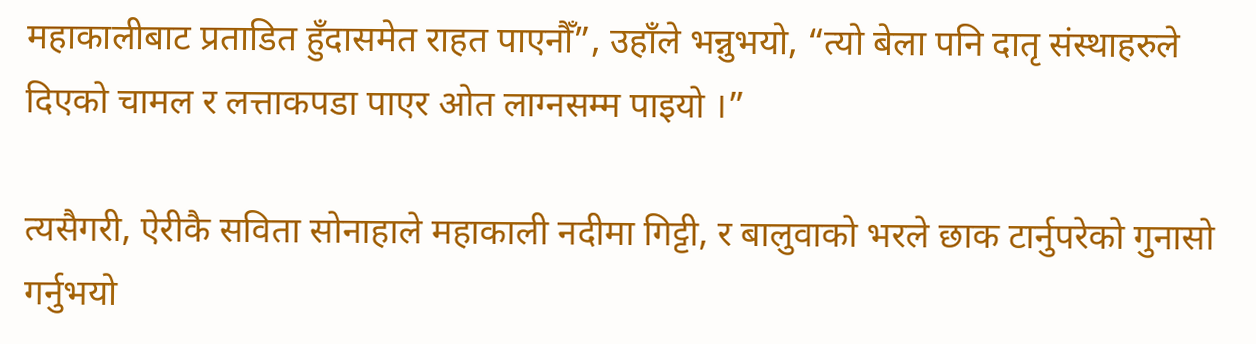महाकालीबाट प्रताडित हुँदासमेत राहत पाएनौँ”, उहाँले भन्नुभयो, “त्यो बेला पनि दातृ संस्थाहरुले दिएको चामल र लत्ताकपडा पाएर ओत लाग्नसम्म पाइयो ।”

त्यसैगरी, ऐरीकै सविता सोनाहाले महाकाली नदीमा गिट्टी, र बालुवाको भरले छाक टार्नुपरेको गुनासो गर्नुभयो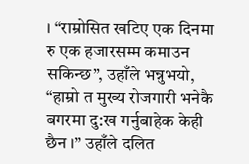। “राम्रोसित खटिए एक दिनमा रु एक हजारसम्म कमाउन सकिन्छ”, उहाँले भन्नुभयो, “हाम्रो त मुख्य रोजगारी भनेकै बगरमा दु:ख गर्नुबाहेक केही छैन ।” उहाँले दलित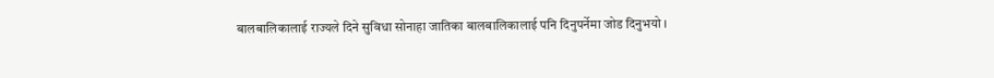बालबालिकालाई राज्यले दिने सुविधा सोनाहा जातिका बालबालिकालाई पनि दिनुपर्नेमा जोड दिनुभयो ।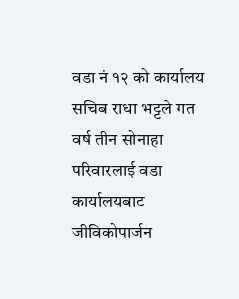वडा नं १२ को कार्यालय सचिब राधा भट्टले गत वर्ष तीन सोनाहा परिवारलाई वडा कार्यालयबाट जीविकोपार्जन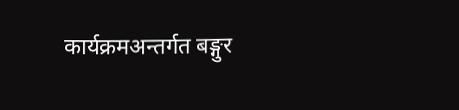कार्यक्रमअन्तर्गत बङ्गुर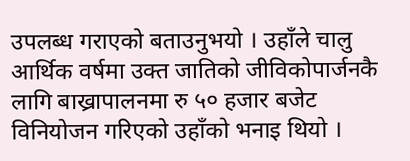उपलब्ध गराएको बताउनुभयो । उहाँले चालु आर्थिक वर्षमा उक्त जातिको जीविकोपार्जनकै लागि बाख्रापालनमा रु ५० हजार बजेट विनियोजन गरिएको उहाँको भनाइ थियो ।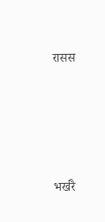रासस




भर्खरै